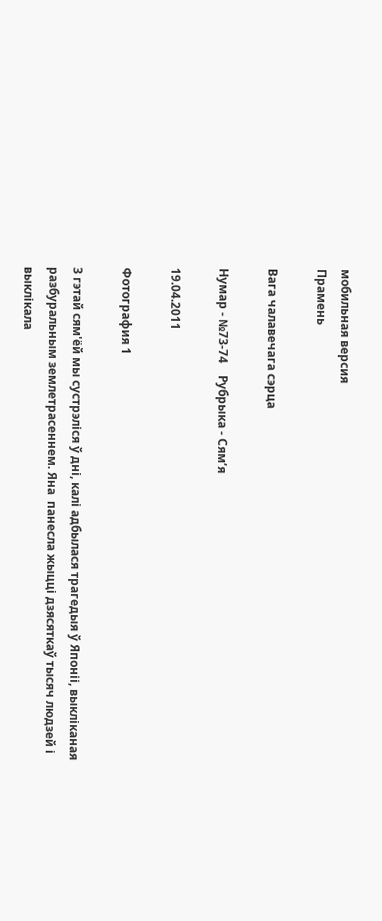мобильная версия
Прамень

Вага чалавечага сэрца

Нумар - №73-74    Рубрыка - Сям’я

19.04.2011

Фотография 1

З гэтай сям'ёй мы сустрэліся ў дні, калі адбылася трагедыя ў Японіі, выкліканая разбуральным землетрасеннем. Яна  панесла жыцці дзясяткаў тысяч людзей і выклікала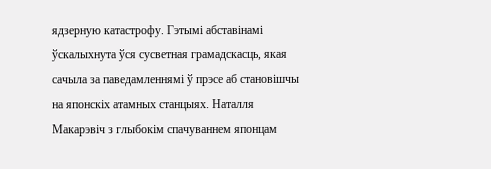ядзерную катастрофу. Гэтымі абставінамі  ўскалыхнута ўся сусветная грамадскасць, якая сачыла за паведамленнямі ў прэсе аб становішчы на японскіх атамных станцыях. Наталля Макарэвіч з глыбокім спачуваннем японцам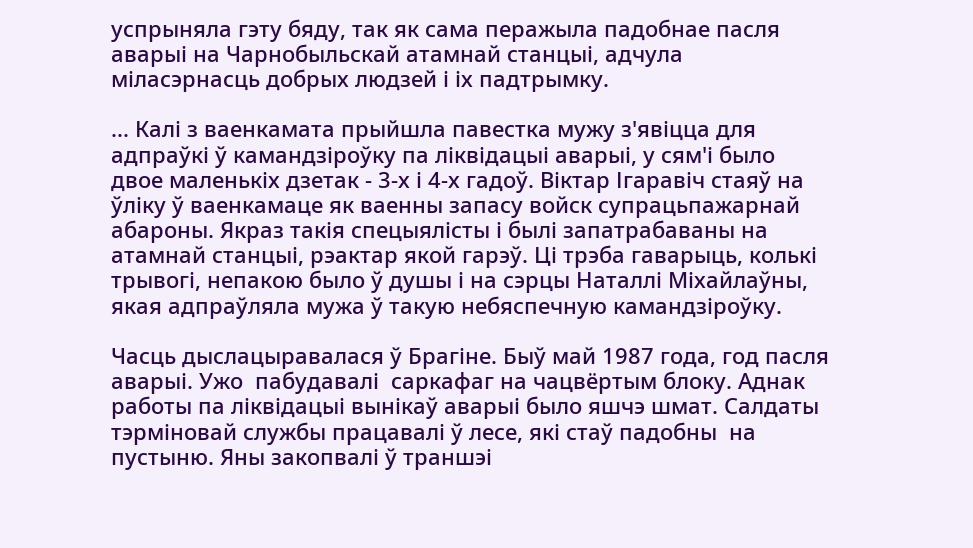успрыняла гэту бяду, так як сама перажыла падобнае пасля аварыі на Чарнобыльскай атамнай станцыі, адчула міласэрнасць добрых людзей і іх падтрымку.

... Калі з ваенкамата прыйшла павестка мужу з'явіцца для адпраўкі ў камандзіроўку па ліквідацыі аварыі, у сям'і было двое маленькіх дзетак - 3-х і 4-х гадоў. Віктар Ігаравіч стаяў на ўліку ў ваенкамаце як ваенны запасу войск супрацьпажарнай абароны. Якраз такія спецыялісты і былі запатрабаваны на атамнай станцыі, рэактар якой гарэў. Ці трэба гаварыць, колькі трывогі, непакою было ў душы і на сэрцы Наталлі Міхайлаўны, якая адпраўляла мужа ў такую небяспечную камандзіроўку.

Часць дыслацыравалася ў Брагіне. Быў май 1987 года, год пасля аварыі. Ужо  пабудавалі  саркафаг на чацвёртым блоку. Аднак работы па ліквідацыі вынікаў аварыі было яшчэ шмат. Салдаты тэрміновай службы працавалі ў лесе, які стаў падобны  на пустыню. Яны закопвалі ў траншэі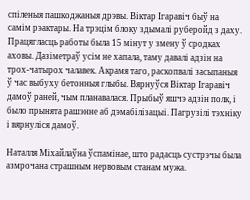спіленыя пашкоджаныя дрэвы. Віктар Ігаравіч быў на самім рэактары. На трэцім блоку здымалі руберойд з даху. Працягласць работы была 15 мінут у змену ў сродках аховы. Дазіметраў усім не хапала, таму давалі адзін на трох-чатырох чалавек. Акрамя таго, раскопвалі засыпаныя ў час выбуху бетонныя глыбы. Вярнуўся Віктар Ігаравіч дамоў раней, чым планавалася. Прыбыў яшчэ адзін полк, і было прынята рашэнне аб дэмабілізацыі. Пагрузілі тэхніку і вярнуліся дамоў.

Наталля Міхайлаўна ўспамінае, што радасць сустрэчы была азмрочана страшным нервовым станам мужа.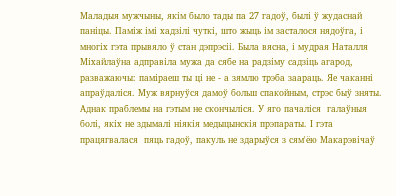Маладыя мужчыны, якім было тады па 27 гадоў, былі ў жудаснай паніцы. Паміж імі хадзілі чуткі, што жыць ім засталося нядоўга, і многіх гэта прывяло ў стан дэпрэсіі. Была вясна, і мудрая Наталля Міхайлаўна адправіла мужа да сябе на радзіму садзіць агарод, разважаючы: паміраеш ты ці не - а зямлю трэба заараць. Яе чаканні апраўдаліся. Муж вярнуўся дамоў больш спакойным, стрэс быў зняты. Аднак праблемы на гэтым не скончыліся. У яго пачаліся  галаўныя болі, якіх не здымалі ніякія медыцынскія прэпараты. І гэта працягвалася  пяць гадоў, пакуль не здарыўся з сям'ёю Макарэвічаў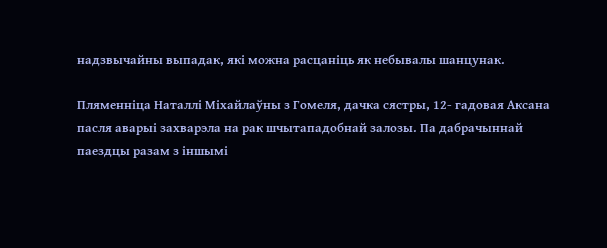надзвычайны выпадак, які можна расцаніць як небывалы шанцунак.

Пляменніца Наталлі Міхайлаўны з Гомеля, дачка сястры, 12- гадовая Аксана пасля аварыі захварэла на рак шчытападобнай залозы. Па дабрачыннай паездцы разам з іншымі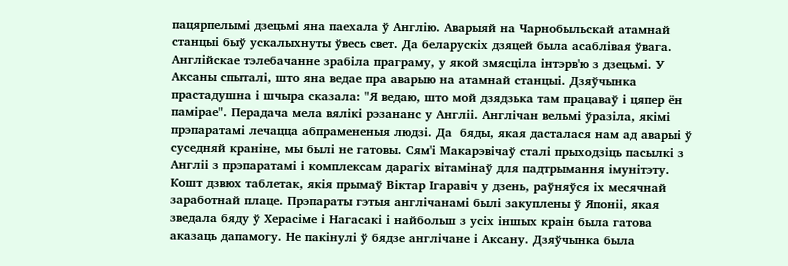пацярпелымі дзецьмі яна паехала ў Англію. Аварыяй на Чарнобыльскай атамнай станцыі быў ускалыхнуты ўвесь свет. Да беларускіх дзяцей была асаблівая ўвага. Англійскае тэлебачанне зрабіла праграму, у якой змясціла інтэрв'ю з дзецьмі. У Аксаны спыталі, што яна ведае пра аварыю на атамнай станцыі. Дзяўчынка прастадушна і шчыра сказала: "Я ведаю, што мой дзядзька там працаваў і цяпер ён памірае". Перадача мела вялікі рэзананс у Англіі. Англічан вельмі ўразіла, якімі прэпаратамі лечацца абпрамененыя людзі. Да  бяды, якая дасталася нам ад аварыі ў суседняй краніне, мы былі не гатовы. Сям'і Макарэвічаў сталі прыходзіць пасылкі з Англіі з прэпаратамі і комплексам дарагіх вітамінаў для падтрымання імунітэту. Кошт дзвюх таблетак, якія прымаў Віктар Ігаравіч у дзень, раўняўся іх месячнай заработнай плаце. Прэпараты гэтыя англічанамі былі закуплены ў Японіі, якая зведала бяду ў Херасіме і Нагасакі і найбольш з усіх іншых краін была гатова аказаць дапамогу. Не пакінулі ў бядзе англічане і Аксану. Дзяўчынка была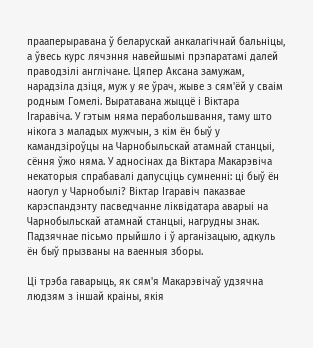прааперыравана ў беларускай анкалагічнай бальніцы, а ўвесь курс лячэння навейшымі прэпаратамі далей праводзілі англічане. Цяпер Аксана замужам, нарадзіла дзіця, муж у яе ўрач, жыве з сям'ёй у сваім родным Гомелі. Выратавана жыццё і Віктара Ігаравіча. У гэтым няма перабольшвання, таму што нікога з маладых мужчын, з кім ён быў у камандзіроўцы на Чарнобыльскай атамнай станцыі, сёння ўжо няма. У адносінах да Віктара Макарэвіча некаторыя спрабавалі дапусціць сумненні: ці быў ён наогул у Чарнобылі? Віктар Ігаравіч паказвае карэспандэнту пасведчанне ліквідатара аварыі на Чарнобыльскай атамнай станцыі, нагрудны знак. Падзячнае пісьмо прыйшло і ў арганізацыю, адкуль ён быў прызваны на ваенныя зборы.

Ці трэба гаварыць, як сям'я Макарэвічаў удзячна людзям з іншай краіны, якія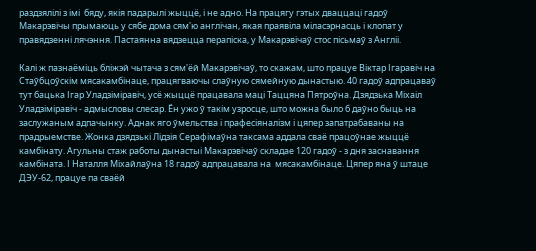раздзялілі з імі  бяду, якія падарылі жыццё, і не адно. На працягу гэтых дваццаці гадоў Макарэвічы прымаюць у сябе дома сям'ю англічан, якая праявіла міласэрнасць і клопат у правядзенні лячэння. Пастаянна вядзецца перапіска, у Макарэвічаў стос пісьмаў з Англіі.

Калі ж пазнаёміць бліжэй чытача з сям'ёй Макарэвічаў, то скажам, што працуе Віктар Ігаравіч на Стаўбцоўскім мясакамбінаце, працягваючы слаўную сямейную дынастыю. 40 гадоў адпрацаваў тут бацька Ігар Уладзіміравіч, усё жыццё працавала маці Таццяна Пятроўна. Дзядзька Міхаіл Уладзіміравіч - адмысловы слесар. Ён ужо ў такім узросце, што можна было б даўно быць на заслужаным адпачынку. Аднак яго ўмельства і прафесіяналізм і цяпер запатрабаваны на прадрыемстве. Жонка дзядзькі Лідзія Серафімаўна таксама аддала сваё працоўнае жыццё камбінату. Агульны стаж работы дынастыі Макарэвічаў складае 120 гадоў - з дня заснавання камбіната. І Наталля Міхайлаўна 18 гадоў адпрацавала на  мясакамбінаце. Цяпер яна ў штаце ДЭУ-62, працуе па сваёй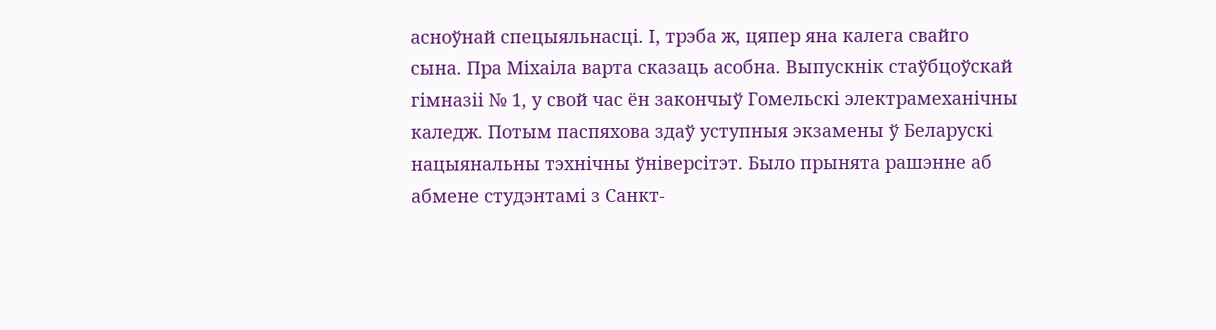асноўнай спецыяльнасці. І, трэба ж, цяпер яна калега свайго сына. Пра Міхаіла варта сказаць асобна. Выпускнік стаўбцоўскай гімназіі № 1, у свой час ён закончыў Гомельскі электрамеханічны каледж. Потым паспяхова здаў уступныя экзамены ў Беларускі нацыянальны тэхнічны ўніверсітэт. Было прынята рашэнне аб абмене студэнтамі з Санкт-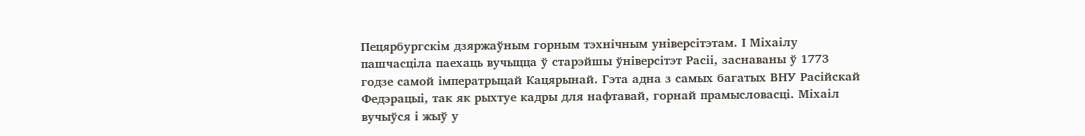Пецярбургскім дзяржаўным горным тэхнічным універсітэтам. І Міхаілу пашчасціла паехаць вучыцца ў старэйшы ўніверсітэт Расіі, заснаваны ў 1773 годзе самой імператрыцай Кацярынай. Гэта адна з самых багатых ВНУ Расійскай Федэрацыі, так як рыхтуе кадры для нафтавай, горнай прамысловасці. Міхаіл вучыўся і жыў у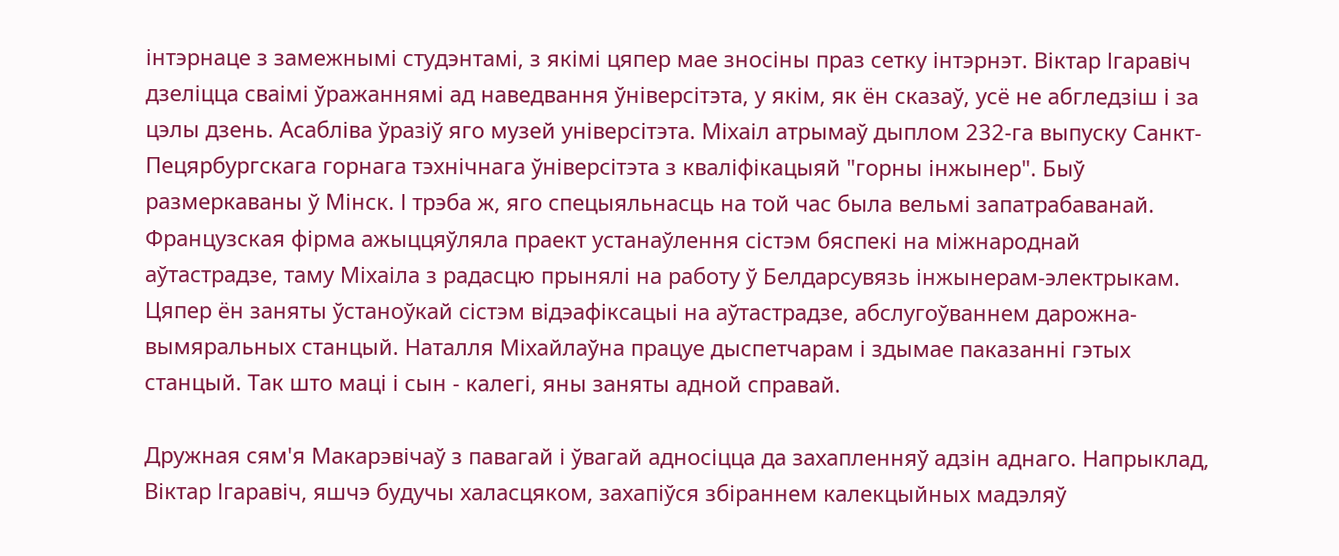інтэрнаце з замежнымі студэнтамі, з якімі цяпер мае зносіны праз сетку інтэрнэт. Віктар Ігаравіч дзеліцца сваімі ўражаннямі ад наведвання ўніверсітэта, у якім, як ён сказаў, усё не абгледзіш і за цэлы дзень. Асабліва ўразіў яго музей універсітэта. Міхаіл атрымаў дыплом 232-га выпуску Санкт-Пецярбургскага горнага тэхнічнага ўніверсітэта з кваліфікацыяй "горны інжынер". Быў размеркаваны ў Мінск. І трэба ж, яго спецыяльнасць на той час была вельмі запатрабаванай. Французская фірма ажыццяўляла праект устанаўлення сістэм бяспекі на міжнароднай аўтастрадзе, таму Міхаіла з радасцю прынялі на работу ў Белдарсувязь інжынерам-электрыкам. Цяпер ён заняты ўстаноўкай сістэм відэафіксацыі на аўтастрадзе, абслугоўваннем дарожна-вымяральных станцый. Наталля Міхайлаўна працуе дыспетчарам і здымае паказанні гэтых станцый. Так што маці і сын - калегі, яны заняты адной справай.

Дружная сям'я Макарэвічаў з павагай і ўвагай адносіцца да захапленняў адзін аднаго. Напрыклад, Віктар Ігаравіч, яшчэ будучы халасцяком, захапіўся збіраннем калекцыйных мадэляў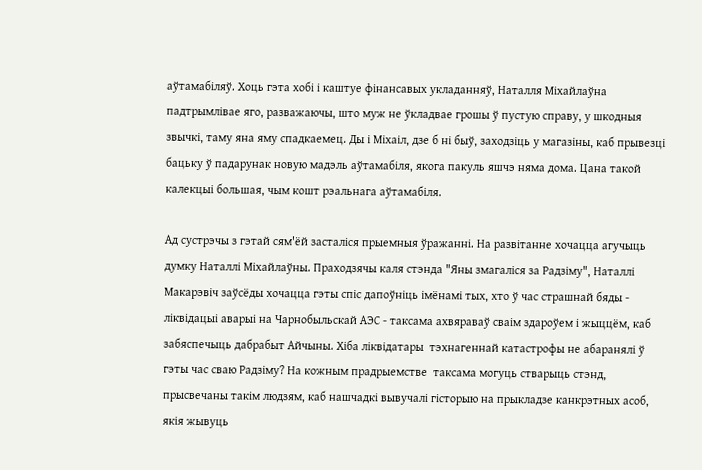аўтамабіляў. Хоць гэта хобі і каштуе фінансавых укладанняў, Наталля Міхайлаўна падтрымлівае яго, разважаючы, што муж не ўкладвае грошы ў пустую справу, у шкодныя звычкі, таму яна яму спадкаемец. Ды і Міхаіл, дзе б ні быў, заходзіць у магазіны, каб прывезці бацьку ў падарунак новую мадэль аўтамабіля, якога пакуль яшчэ няма дома. Цана такой калекцыі большая, чым кошт рэальнага аўтамабіля.

Ад сустрэчы з гэтай сям'ёй засталіся прыемныя ўражанні. На развітанне хочацца агучыць думку Наталлі Міхайлаўны. Праходзячы каля стэнда "Яны змагаліся за Радзіму", Наталлі Макарэвіч заўсёды хочацца гэты спіс дапоўніць імёнамі тых, хто ў час страшнай бяды - ліквідацыі аварыі на Чарнобыльскай АЭС - таксама ахвяраваў сваім здароўем і жыццём, каб забяспечыць дабрабыт Айчыны. Хіба ліквідатары  тэхнагеннай катастрофы не абаранялі ў гэты час сваю Радзіму? На кожным прадрыемстве  таксама могуць стварыць стэнд, прысвечаны такім людзям, каб нашчадкі вывучалі гісторыю на прыкладзе канкрэтных асоб, якія жывуць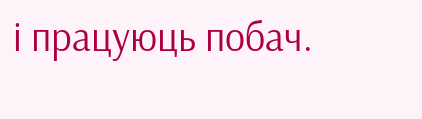і працуюць побач.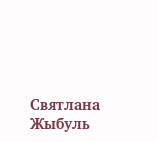Святлана Жыбуль